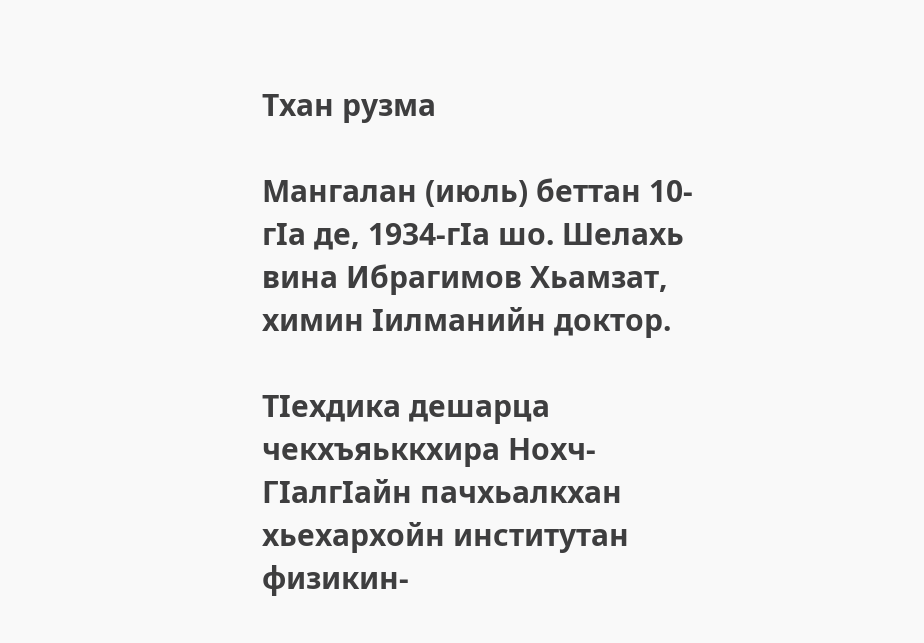Тхан рузма

Мангалан (июль) беттан 10-гIа де, 1934-гIа шо. Шелахь вина Ибрагимов Хьамзат, химин Iилманийн доктор.

ТIехдика дешарца чекхъяьккхира Нохч-ГIалгIайн пачхьалкхан хьехархойн институтан физикин-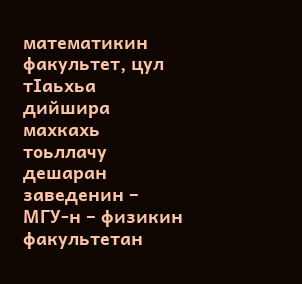математикин факультет, цул тIаьхьа дийшира махкахь тоьллачу дешаран заведенин – МГУ-н – физикин факультетан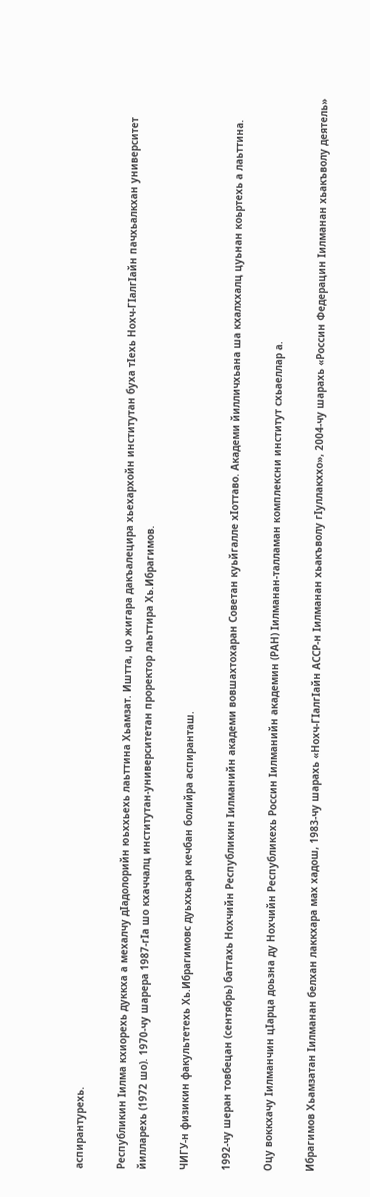аспирантурехь.

Республикин Iилма кхиорехь дуккха а мехалчу дIадолорийн юьххьехь лаьттина Хьамзат. Иштта, цо жигара дакъалецира хьехархойн институтан буха тIехь Нохч-ГIалгIайн пачхьалкхан университет йилларехь (1972 шо). 1970-чу шарера 1987-гIа шо кхаччалц институтан-университетан проректор лаьттира Хь.Ибрагимов.

ЧИГУ-н физикин факультетехь Хь.Ибрагимовс дуьххьара кечбан болийра аспиранташ.

1992-чу шеран товбецан (сентябрь) баттахь Нохчийн Республикин Iилманийн академи вовшахтохаран Советан куьйгалле хIоттаво. Академи йилличхьана ша кхалххалц цуьнан коьртехь а лаьттина.

Оцу воккхачу Iилманчин цIарца доьзна ду Нохчийн Республикехь Россин Iилманийн академин (РАН) Iилманан-талламан комплексни институт схьаеллар а.

Ибрагимов Хьамзатан Iилманан белхан лаккхара мах хадош, 1983-чу шарахь «Нохч-ГIалгIайн АССР-н Iилманан хьакъволу гIуллакххо», 2004-чу шарахь «Россин Федерацин Iилманан хьакъволу деятель»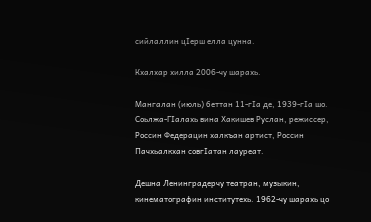сийлаллин цIерш елла цунна.

Кхалхар хилла 2006-чу шарахь.

Мангалан (июль) беттан 11-гIа де, 1939-гIа шо. Соьлжа-ГIалахь вина Хакишев Руслан, режиссер, Россин Федерацин халкъан артист, Россин Пачхьалкхан совгIатан лауреат.

Дешна Ленинградерчу театран, музыкин, кинематографин институтехь. 1962-чу шарахь цо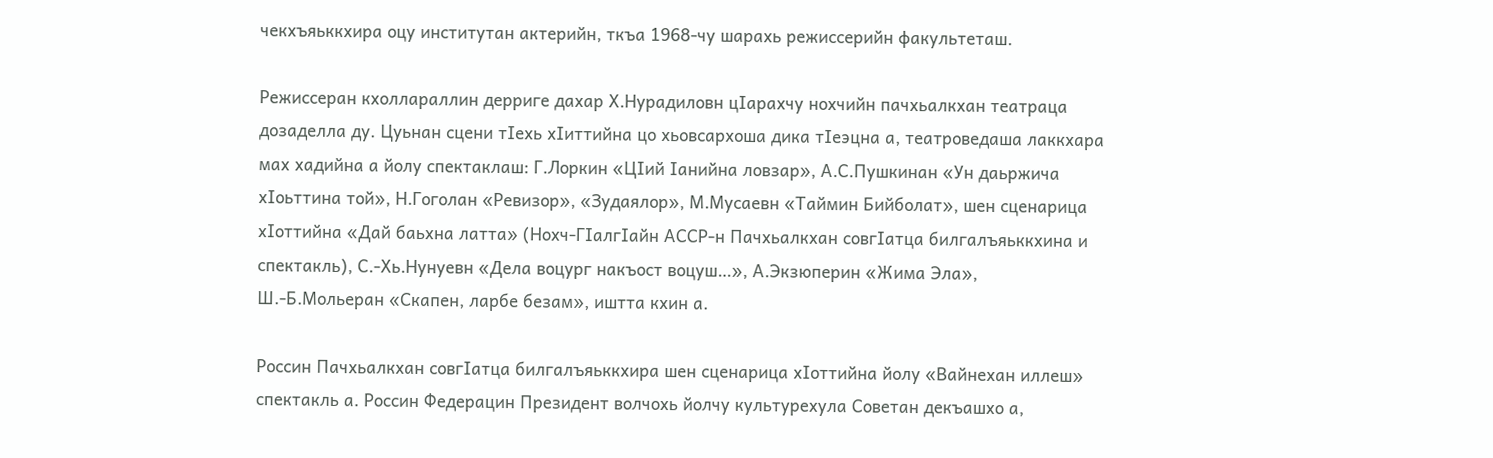чекхъяьккхира оцу институтан актерийн, ткъа 1968-чу шарахь режиссерийн факультеташ.

Режиссеран кхоллараллин дерриге дахар Х.Нурадиловн цIарахчу нохчийн пачхьалкхан театраца дозаделла ду. Цуьнан сцени тIехь хIиттийна цо хьовсархоша дика тIеэцна а, театроведаша лаккхара мах хадийна а йолу спектаклаш: Г.Лоркин «ЦIий Iанийна ловзар», А.С.Пушкинан «Ун даьржича хIоьттина той», Н.Гоголан «Ревизор», «Зудаялор», М.Мусаевн «Таймин Бийболат», шен сценарица хIоттийна «Дай баьхна латта» (Нохч-ГIалгIайн АССР-н Пачхьалкхан совгIатца билгалъяьккхина и спектакль), С.-Хь.Нунуевн «Дела воцург накъост воцуш…», А.Экзюперин «Жима Эла», Ш.-Б.Мольеран «Скапен, ларбе безам», иштта кхин а.

Россин Пачхьалкхан совгIатца билгалъяьккхира шен сценарица хIоттийна йолу «Вайнехан иллеш» спектакль а. Россин Федерацин Президент волчохь йолчу культурехула Советан декъашхо а,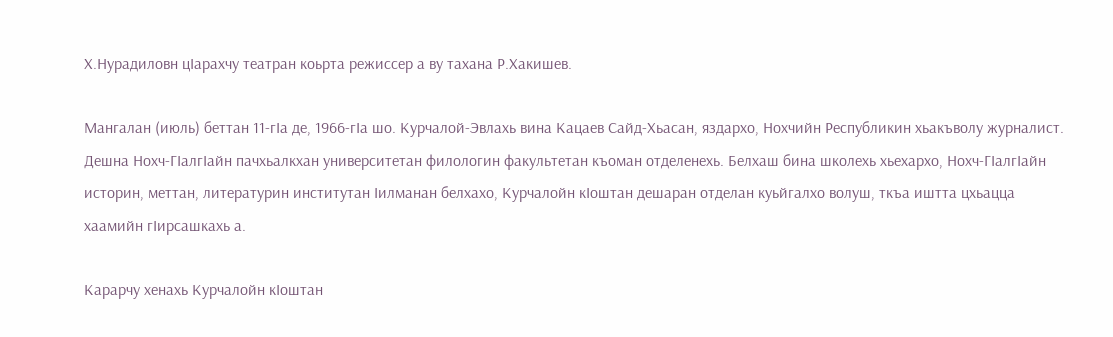Х.Нурадиловн цIарахчу театран коьрта режиссер а ву тахана Р.Хакишев.

Мангалан (июль) беттан 11-гIа де, 1966-гIа шо. Курчалой-Эвлахь вина Кацаев Сайд-Хьасан, яздархо, Нохчийн Республикин хьакъволу журналист. Дешна Нохч-ГIалгIайн пачхьалкхан университетан филологин факультетан къоман отделенехь. Белхаш бина школехь хьехархо, Нохч-ГIалгIайн историн, меттан, литературин институтан Iилманан белхахо, Курчалойн кIоштан дешаран отделан куьйгалхо волуш, ткъа иштта цхьацца хаамийн гIирсашкахь а.

Карарчу хенахь Курчалойн кIоштан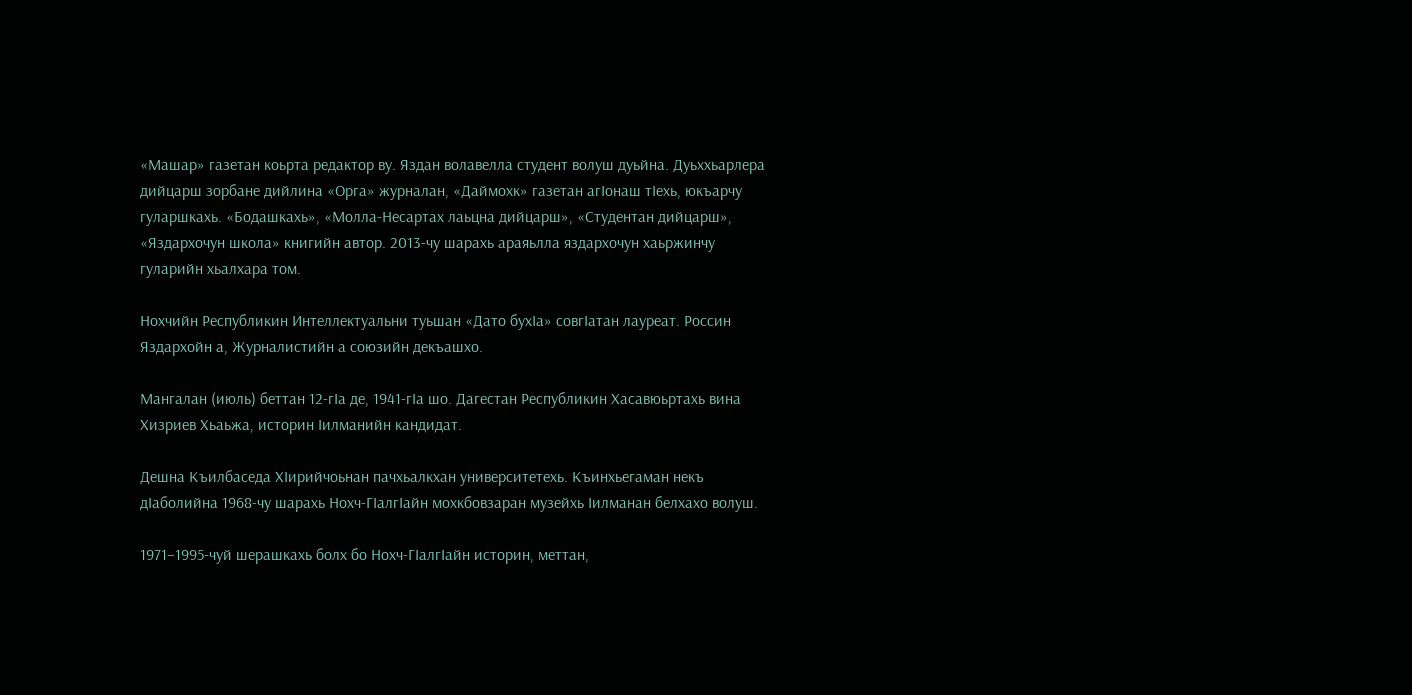«Машар» газетан коьрта редактор ву. Яздан волавелла студент волуш дуьйна. Дуьххьарлера дийцарш зорбане дийлина «Орга» журналан, «Даймохк» газетан агIонаш тIехь, юкъарчу гуларшкахь. «Бодашкахь», «Молла-Несартах лаьцна дийцарш», «Студентан дийцарш», «Яздархочун школа» книгийн автор. 2013-чу шарахь араяьлла яздархочун хаьржинчу гуларийн хьалхара том.

Нохчийн Республикин Интеллектуальни туьшан «Дато бухIа» совгIатан лауреат. Россин Яздархойн а, Журналистийн а союзийн декъашхо.

Мангалан (июль) беттан 12-гIа де, 1941-гIа шо. Дагестан Республикин Хасавюьртахь вина Хизриев Хьаьжа, историн Iилманийн кандидат.

Дешна Къилбаседа ХIирийчоьнан пачхьалкхан университетехь. Къинхьегаман некъ дIаболийна 1968-чу шарахь Нохч-ГIалгIайн мохкбовзаран музейхь Iилманан белхахо волуш.

1971–1995-чуй шерашкахь болх бо Нохч-ГIалгIайн историн, меттан,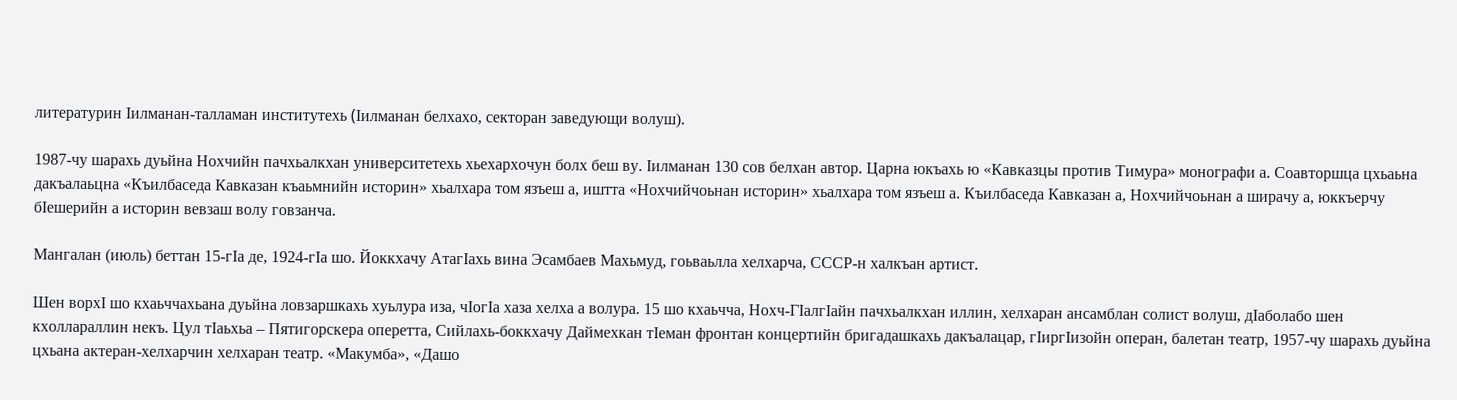литературин Iилманан-талламан институтехь (Iилманан белхахо, секторан заведующи волуш).

1987-чу шарахь дуьйна Нохчийн пачхьалкхан университетехь хьехархочун болх беш ву. Iилманан 130 сов белхан автор. Царна юкъахь ю «Кавказцы против Тимура» монографи а. Соавторшца цхьаьна дакъалаьцна «Къилбаседа Кавказан къаьмнийн историн» хьалхара том язъеш а, иштта «Нохчийчоьнан историн» хьалхара том язъеш а. Къилбаседа Кавказан а, Нохчийчоьнан а ширачу а, юккъерчу бIешерийн а историн вевзаш волу говзанча.

Мангалан (июль) беттан 15-гIа де, 1924-гIа шо. Йоккхачу АтагIахь вина Эсамбаев Махьмуд, гоьваьлла хелхарча, СССР-н халкъан артист.

Шен ворхI шо кхаьччахьана дуьйна ловзаршкахь хуьлура иза, чIогIа хаза хелха а волура. 15 шо кхаьчча, Нохч-ГIалгIайн пачхьалкхан иллин, хелхаран ансамблан солист волуш, дIаболабо шен кхоллараллин некъ. Цул тIаьхьа – Пятигорскера оперетта, Сийлахь-боккхачу Даймехкан тIеман фронтан концертийн бригадашкахь дакъалацар, гIиргIизойн операн, балетан театр, 1957-чу шарахь дуьйна цхьана актеран-хелхарчин хелхаран театр. «Макумба», «Дашо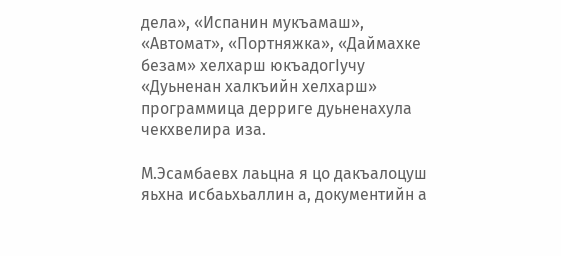дела», «Испанин мукъамаш», «Автомат», «Портняжка», «Даймахке безам» хелхарш юкъадогIучу «Дуьненан халкъийн хелхарш» программица дерриге дуьненахула чекхвелира иза.

М.Эсамбаевх лаьцна я цо дакъалоцуш яьхна исбаьхьаллин а, документийн а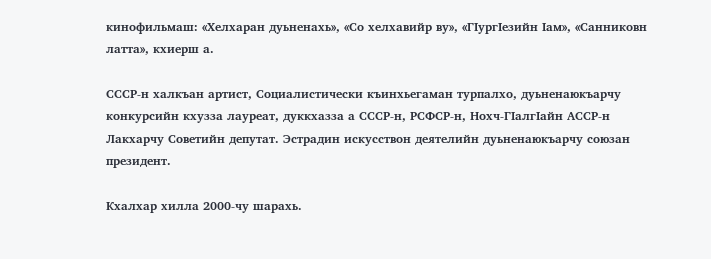кинофильмаш: «Хелхаран дуьненахь», «Со хелхавийр ву», «ГIургIезийн Iам», «Санниковн латта», кхиерш а.

СССР-н халкъан артист, Социалистически къинхьегаман турпалхо, дуьненаюкъарчу конкурсийн кхузза лауреат, дуккхазза а СССР-н, РСФСР-н, Нохч-ГIалгIайн АССР-н Лакхарчу Советийн депутат. Эстрадин искусствон деятелийн дуьненаюкъарчу союзан президент.

Кхалхар хилла 2000-чу шарахь.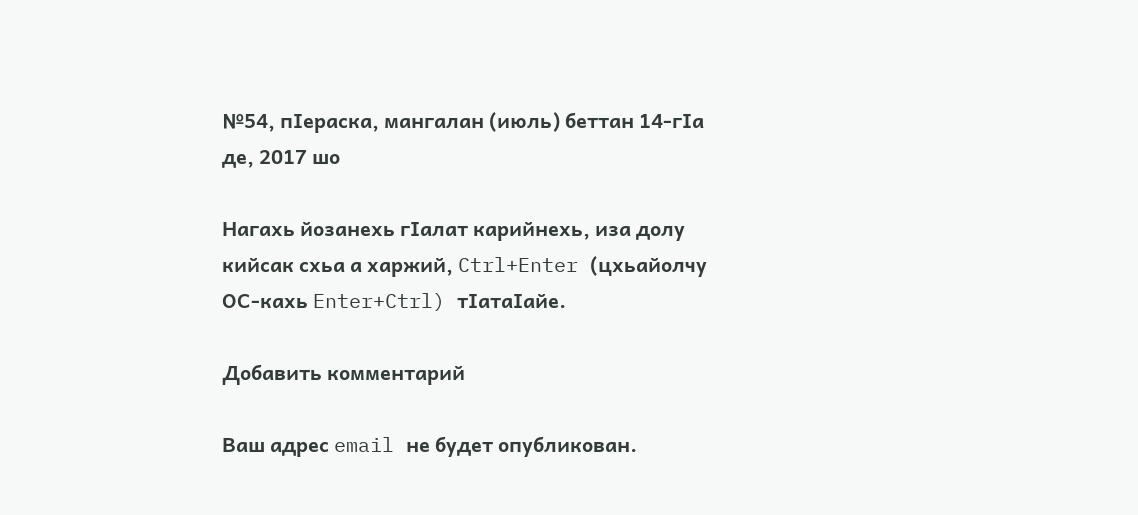№54, пIераска, мангалан (июль) беттан 14-гIа де, 2017 шо

Нагахь йозанехь гIалат карийнехь, иза долу кийсак схьа а харжий, Ctrl+Enter (цхьайолчу ОС-кахь Enter+Ctrl) тIатаIайе.

Добавить комментарий

Ваш адрес email не будет опубликован.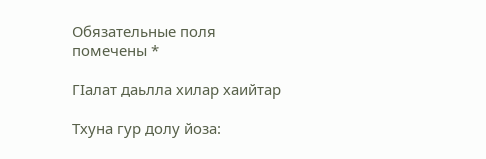Обязательные поля помечены *

ГIалат даьлла хилар хаийтар

Тхуна гур долу йоза: